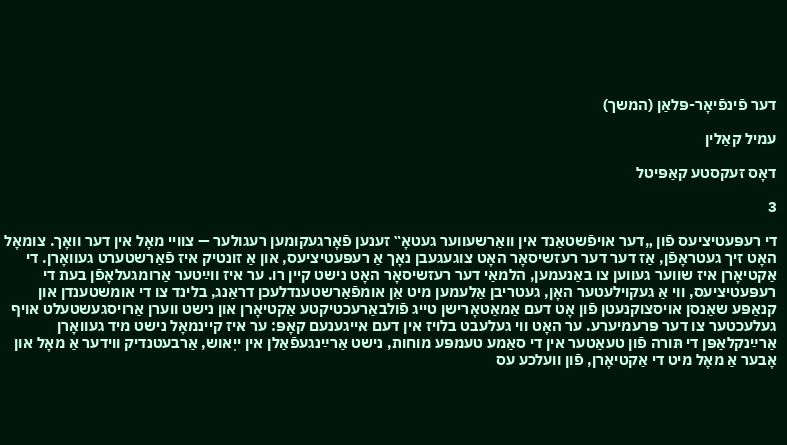דער פֿינפֿיאָר-פּלאַן (המשך)

עמיל קאַלין

דאָס זעקסטע קאַפּיטל

3

די רעפּעטיציעס פֿון „דער אויפֿשטאַנד אין וואַרשעווער געטאָ‟ זענען פֿאָרגעקומען רעגולער — צוויי מאָל אין דער וואָך. צומאָל האָט זיך געטראָפֿן, אַז דער דער רעזשיסאָר האָט צוגעגעבן נאָך אַ רעפּעטיציעס, און אַ זונטיק איז פֿאַרשטערט געוואָרן. די אַקטיאָרן איז שווער געווען צו באַנעמען, הלמאַי דער רעזשיסאָר האָט נישט קיין רו. ער איז ווײַטער אַרומגעלאָפֿן בעת די רעפּעטיציעס, ווי אַ געקוילעטער האָן, געטריבן אַלעמען מיט אַן אומפֿאַרשטענדלעכן דראַנג, בלינד צו די אומשטענדן און קנאַפּע שאַנסן אויסצוקנעטן פֿון אָט דעם אַמאַטאָרישן טייג פֿולבאַרעכטיקטע אַקטיאָרן און נישט ווערן אַרויסגעשטעלט אויף געלעכטער צו דער פּרעמיערע. ער האָט ווי געלעבט בלויז אין דעם אייגענעם קאָפּ: ער איז קיינמאָל נישט מיד געוואָרן אַרײַנקלאַפּן די תּורה פֿון טעאַטער אין די סאַמע טעמפּע מוחות, נישט אַרײַנגעפֿאַלן אין ייִאוש, אַרבעטנדיק ווידער אַ מאָל און אָבער אַ מאָל מיט די אַקטיאָרן, פֿון וועלכע עס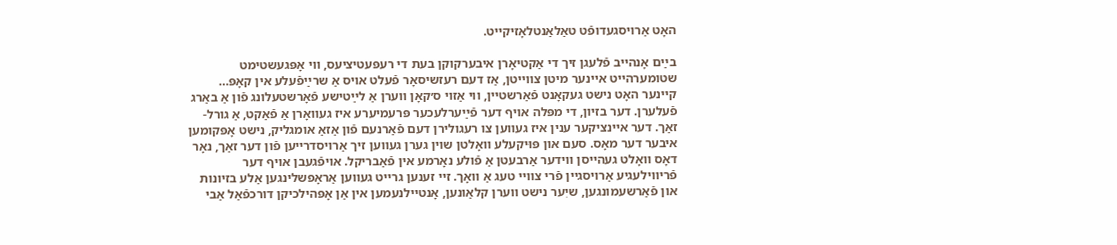האָט אַרויסגעדופֿט טאַלאַנטלאָזיקייט.

בײַם אָנהייב פֿלעגן זיך די אַקטיאָרן איבערקוקן בעת די רעפּעטיציעס, ווי אָפּגעשטימט שטומערהייט איינער מיטן צווייטן, אַז דעם רעזשיסאָר פֿעלט אויס אַ שרײַפֿעלע אין קאָפּ… קיינער האָט נישט געקאָנט פֿאַרשטיין, ווי אַזוי ס׳קאָן ווערן אַ לײַטישע פֿאָרשטעלונג פֿון אַ באַרג פֿעלערן. דער בזיון, די מפּלה אויף דער פֿײַערלעכער פּרעמיערע איז געוואָרן אַ פֿאַקט, אַ גורל-זאַך. דער איינציקער ענין איז געווען צו רעגולירן דעם פֿאַרנעם פֿון אַזאַ אומגליק, נישט אָפּקומען איבער דער מאָס. סעם און פּוּיקעלע וואָלטן שוין גערן געווען זיך אַרויסדרייען פֿון דער זאַך, נאָר דאָס וואָלט געהייסן ווידער אַרבעטן אַ פֿולע נאָרמע אין פֿאַבריקל. אויפֿגעבן אויף דער פֿריווילעגיע אַרויסגיין פֿרי צוויי טעג אַ וואָך. זיי זענען גרייט געווען אַראָפּשלינגען אַלע בזיונות און פֿאַרשעמונגען, שיִער נישט ווערן קלאַונען, אָנטיילנעמען אין אַן אָפּהילכיקן דורכפֿאַל אַבי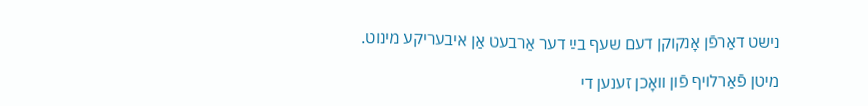נישט דאַרפֿן אָנקוקן דעם שעף בײַ דער אַרבעט אַן איבעריקע מינוט.

מיטן פֿאַרלויף פֿון וואָכן זענען די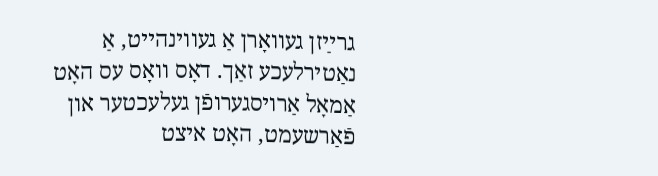גרײַזן געוואָרן אַ געווינהייט, אַ נאַטירלעכע זאַך. דאָס וואָס עס האָט אַמאָל אַרויסגערופֿן געלעכטער און פֿאַרשעמט, האָט איצט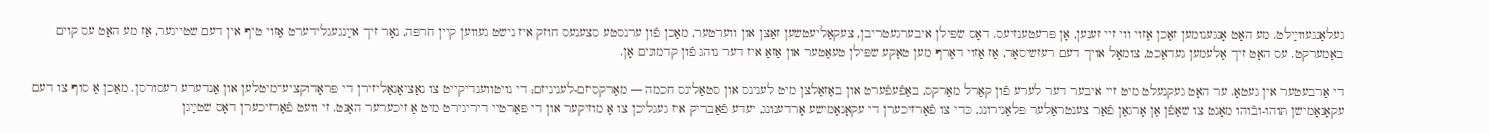געלאַנגעווײַלט. מע האָט אָנגענומען זאַכן אַזוי ווי זיי זענען, אָן פּרעטענזיעס. דאָס שפּילן איבערגעטריבן, צעקאַליעטשען זאַצן און ווערטער, מאַכן פֿון ערנסטע סצענעס חוזק איז נישט געווען קיין חרפּה, נאָר זיך אײַנגעגלידערט אַזוי טיף אין דעם שטייגער, אַז מע האָט עס קוים באַמערקט. עס האָט זיך אַלעמען געדאַכט, צומאָל אויך דעם רעזשיסאָר, אַז אַזוי דאַרף מען טאַקע שפּילן טעאַטער און אַזאַ איז דער נוהג פֿון קדמונים אָן.

די אַרבעטער אין געטאָ. ער האָט געקנעלט מיט זיי איבער דער לערע פֿון קאַרל מאַרקס, באַפֿעפֿערט און באַזאַלצן מיט לענינס און סטאַלינס חכמה — מאַרקסיזם-לעניניזם; די נויטווענדיקייט צו נאַציאָנאַליזירן די פּראָדוקציע־מיטלען און אַנדערע רעסורסן. מאַכן אַ סוף צו דעם עקאָנאָמישן תּוהו-ובֿוהו מאָנט צו שאַפֿן אַן אָרגאַן פֿאַר צענטראַלער פּלאַנירונג, כּדי צו פֿאַרזיכערן די עקאָנאָמישע אָרדענונג, יעדע פֿאַבריק איז געגליכן צו אַ מוזיקער און די פּאַרטיי דיריגירט מיט אַ זיכערער האַנט. זי וועט פֿאַרזיכערן דאָס שטײַגן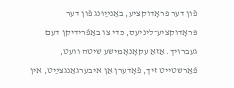פֿון דער פּראָדוקציע, באַנײַוּנג פֿון דער פּראָדוקציע־ליניעס, כּדי צו באַפֿרידיקן דעם געברויך. אַזאַ עקאָנאָמישע שיטה וועט, פֿאַרשטייט זיך, פֿאָדערן אַן איבערגאַנגצײַט, אין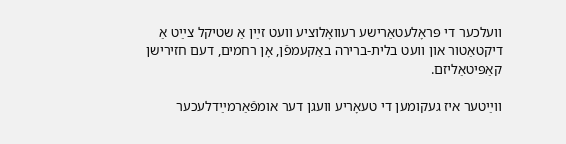וועלכער די פּראָלעטאַרישע רעוואָלוציע וועט זײַן אַ שטיקל צײַט אַ דיקטאַטור און וועט בלית-ברירה באַקעמפֿן, אָן רחמים, דעם חזירישן קאַפּיטאַליזם.

ווײַטער איז געקומען די טעאָריע וועגן דער אומפֿאַרמײַדלעכער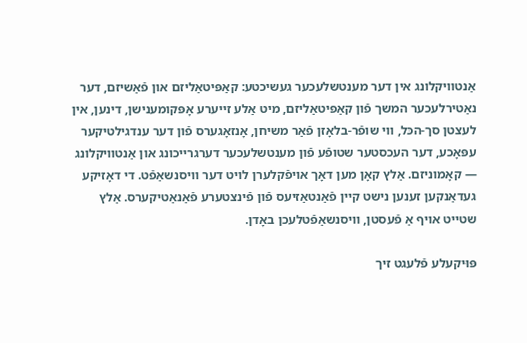אַנטוויקלונג אין דער מענטשלעכער געשיכטע: קאַפּיטאַליזם און פֿאַשיזם, דער נאַטירלעכער המשך פֿון קאַפּיטאַליזם, מיט אַלע זייערע אָפּקומענישן, דינען, אין לעצטן סך-הכּל, ווי שופֿר-בלאָזן פֿאַר משיחן, אָנזאָגערס פֿון דער ענדגילטיקער עפּאָכע, דער העכסטער שטופֿע פֿון מענטשלעכער דערגרייכונג און אַנטוויקלונג — קאָמוניזם. אַלץ קאָן מען דאָך אויפֿקלערן לויט דער וויסנשאַפֿט. די דאָזיקע געדאַנקען זענען נישט קיין פֿאַנטאַזיעס פֿון פֿינצטערע פֿאַנאַטיקערס. אַלץ שטייט אויף אַ פֿעסטן, וויסנשאַפֿטלעכן באָדן.

פּוּיקעלע פֿלעגט זיך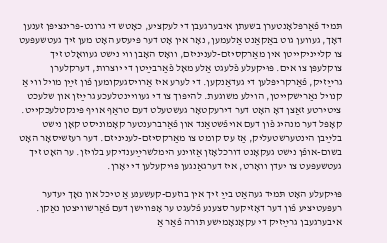תּמיד פֿאַרפּלאָנטערן בשעתן איבערגעבן די לעקציע, כאָטש די גרונט-פּרינציפּן זענען דאָך, געווען גוט באַקאַנט אַלעמען, נאָר אין אָט דער פּיעסע האָט מען זיך געטשעפּעט צו קלייניקייטן אין מאַרקסיזם-לעניניזם, וואָס האָבן ווי נישט געוואָלט זיך צוקלעפּן צו אים. פּוּיקעלע פֿלעגט אַלע מאָל פֿאַרבײַטן די יוצרות, דערקלערן גרײַזיק, פֿאַרקריפּלען די געדאַנקען. די לערע איז אַרויסגעקומען פֿון זײַן מויל ווי אַ קנויל נאַרישקייטן, הוילע משוגעת. להיפּוך צו די געוויינטלעכע גרײַזן און שלעכט ציטירטע זאַצן דאָ האָט דער דירעקטאָר געשטעלט דעם טראַף אויף פּינקטלעכקייט. קאָפּל דער מנהיג פֿון דעם אויפֿשטאַנד און פֿאַרברענטער קאָמוניסט קאָן נישט בלײַבן הינטערשטעליק, אַז עס קומט צו מאַרקסיזם-לעניניזם. דער רעזשיסאָר האָט בשום-אופֿן נישט געקאָנט דורכלאָזן אַזוינע הימלשרײַענדיקע בלויזן. ער האָט זיך געטשעפּעט צו יעדן וואָרט, איז דערגאַנגען פּוּיקעלען די יאָרן.

פּוּיקעלע האָט תּמיד געהאַט בײַ זיך אין בוזעם-קעשענע אַ טיכל און נאָך יעדער רעפּעטיציע פֿון דער דאָזיקער סצענע פֿלעגט ער אָפּווישן דעם פֿאַרשוויצטן נאַקן. איבערגעבן גרײַזיק די עקאָנאָמישע תּורה פֿאַר אַ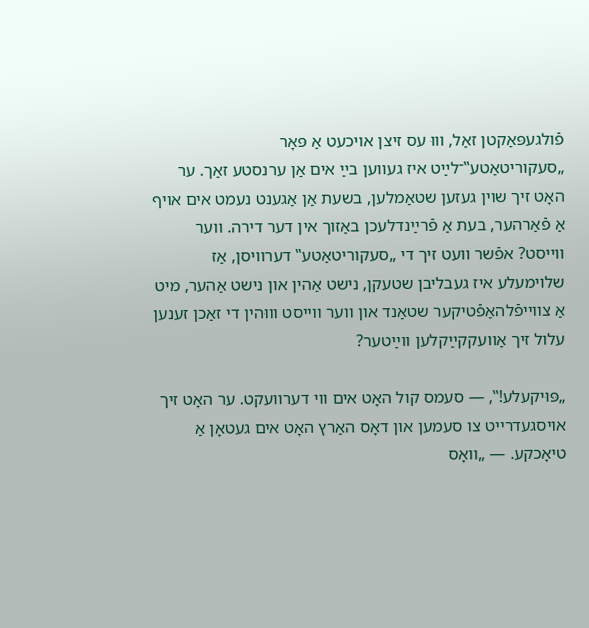פֿולגעפּאַקטן זאַל, וווּ עס זיצן אויכעט אַ פּאָר „סעקוריטאַטע‟־לײַט איז געווען בײַ אים אַן ערנסטע זאַך. ער האָט זיך שוין געזען שטאַמלען, בשעת אַן אַגענט נעמט אים אויף אַ פֿאַרהער, בעת אַ פֿרײַנדלעכן באַזוך אין דער דירה. ווער ווייסט? אפֿשר וועט זיך די „סעקוריטאַטע‟ דערוויסן, אַז שלוימעלע איז געבליבן שטעקן, נישט אַהין און נישט אַהער, מיט אַ צווייפֿלהאַפֿטיקער שטאַנד און ווער ווייסט וווּהין די זאַכן זענען עלול זיך אַוועקקײַקלען ווײַטער?

„פּוּיקעלע!‟, — סעמס קול האָט אים ווי דערוועקט. ער האָט זיך אויסגעדרייט צו סעמען און דאָס האַרץ האָט אים געטאָן אַ טיאָכקע. — „וואָס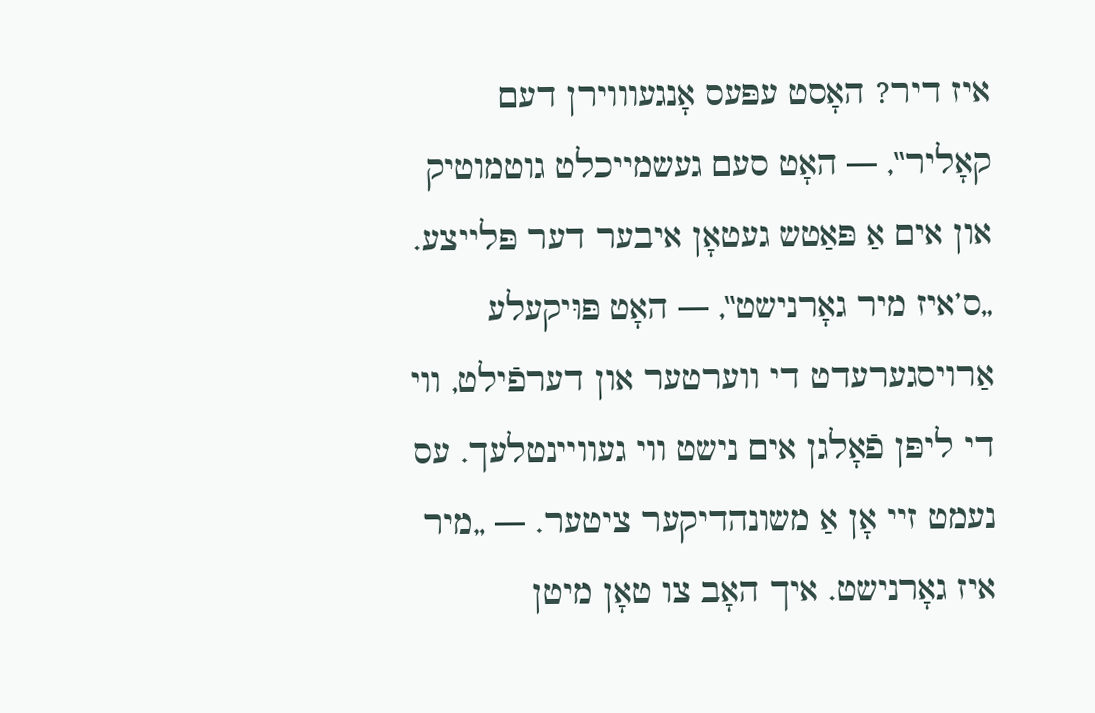איז דיר? האָסט עפּעס אָנגעוווירן דעם קאָליר‟, — האָט סעם געשמייכלט גוטמוטיק און אים אַ פּאַטש געטאָן איבער דער פּלייצע.
„ס’איז מיר גאָרנישט‟, — האָט פּוּיקעלע אַרויסגערעדט די ווערטער און דערפֿילט, ווי די ליפּן פֿאָלגן אים נישט ווי געוויינטלעך. עס נעמט זיי אָן אַ משונהדיקער ציטער. — „מיר איז גאָרנישט. איך האָב צו טאָן מיטן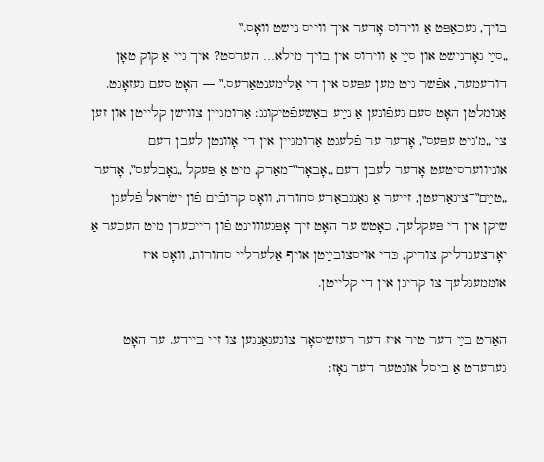בויך, געכאַפּט אַ ווירוס אָדער איך ווייס נישט וואָס.‟
„סײַ גאָרנישט און סײַ אַ ווירוס אין בויך מילא… הערסט? איך גיי אַ קוק טאָן דורעמער, אפֿשר גיט מען עפּעס אין די אַלימענטאַרעס.‟ — האָט סעם געזאָגט. אַנומלטן האָט סעם געפֿונען אַ נײַע באַשעפֿטיקונג: אַרומגיין צווישן קלייטן און זען צי „מ’גיט עפּעס‟, אָדער ער פֿלעגט אַרומגיין אין די אָוונטן לעבן דעם אוניווערסיטעט אָדער לעבן דעם „אָבאָר‟־מאַרק, מיט אַ פּעקל „נאָבלעס‟, אָדער „טײַם‟־ציגאַרעטן, זייער אַ גאַנגבאַרע סחורה, וואָס קרובֿים פֿון ישׂראל פֿלעגן שיקן אין די פּעקלעך, כאָטש ער האָט זיך אָפּגעוווינט פֿון רייכערן מיט העכער אַ יאָרצענדליק צוריק, כּדי אויסצובײַטן אויף אַלערליי סחורות, וואָס איז אוממעגלעך צו קריגן אין די קלייטן.

האַרט בײַ דער טיר איז דער רעזשיסאָר צוגעגאַנגען צו זיי ביידע. ער האָט גערעדט אַ ביסל אונטער דער נאָז: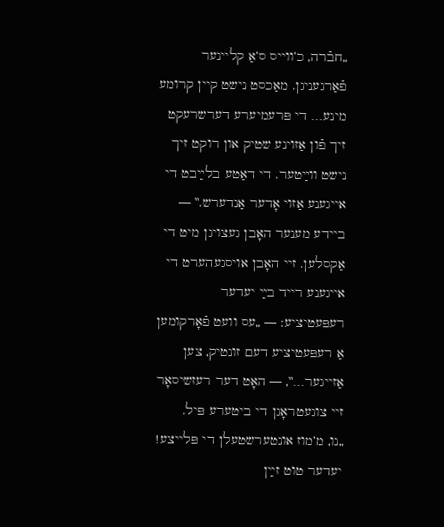„חבֿרה, כ’ווייס ס’אַ קליינער פֿאַרגעניגן. מאַכסט נישט קיין קרומע מינע… די פּרעמיערע דערשרעקט זיך פֿון אַזוינע שטיק און רוקט זיך נישט ווײַטער. די דאַטע בלײַבט די אייגענע אַזוי אָדער אַנדערש.‟ — ביידע מענער האָבן געצויגן מיט די אַקסלען. זיי האָבן אויסגעהערט די אייגענע רייד בײַ יעדער רעפּעטיציע: — „עס וועט פֿאָרקומען אַ רעפּעטיציע דעם זונטיק, צען אַזייגער…‟, — האָט דער רעזשיסאָר זיי צוגעטראָגן די ביטערע פּיל.
„נו, מ’מוז אונטערשטעלן די פּלייצע! יעדער טוט זײַן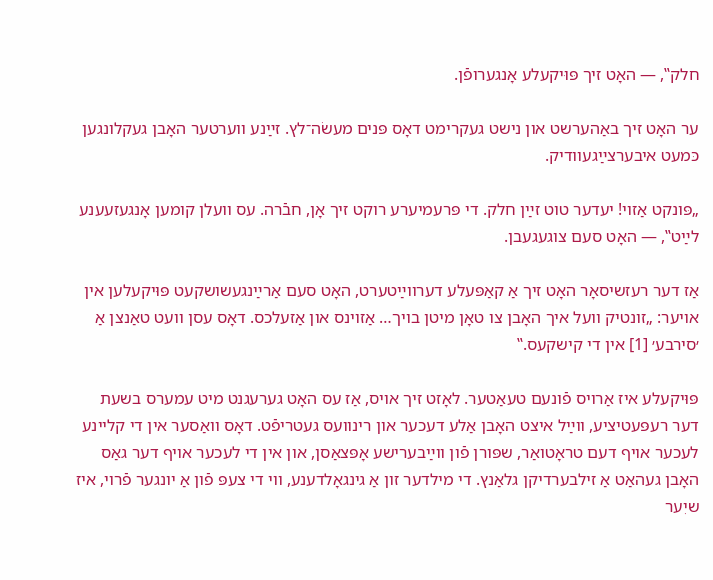חלק‟, — האָט זיך פּוּיקעלע אָנגערופֿן.

ער האָט זיך באַהערשט און נישט געקרימט דאָס פּנים מעשׂה־לץ. זײַנע ווערטער האָבן געקלונגען כּמעט איבערצײַגעוודיק.

„פּונקט אַזוי! יעדער טוט זײַן חלק. די פּרעמיערע רוקט זיך אָן, חבֿרה. עס וועלן קומען אָנגעזעענע לײַט‟, — האָט סעם צוגעגעבן.

אַז דער רעזשיסאָר האָט זיך אַ קאַפּעלע דערווײַטערט, האָט סעם אַרײַנגעשושקעט פּוּיקעלען אין אויער: „זונטיק וועל איך האָבן צו טאָן מיטן בויך… אַזוינס און אַזעלכס. דאָס עסן וועט טאַנצן אַ ׳סירבע׳ [1] אין די קישקעס.‟

פּוּיקעלע איז אַרויס פֿונעם טעאַטער. לאָזט זיך אויס, אַז עס האָט גערעגנט מיט עמערס בשעת דער רעפּעטיציע, ווײַל איצט האָבן אַלע דעכער און רינוועס געטריפֿט. דאָס וואַסער אין די קליינע לעכער אויף דעם טראָטואַר, שפּורן פֿון ווײַבערישע אָפּצאַסן, און אין די לעכער אויף דער גאַס האָבן געהאַט אַ זילבערדיקן גלאַנץ. די מילדער זון אַ גינגאָלדענע, ווי די צעפּ פֿון אַ יונגער פֿרוי, איז שיִער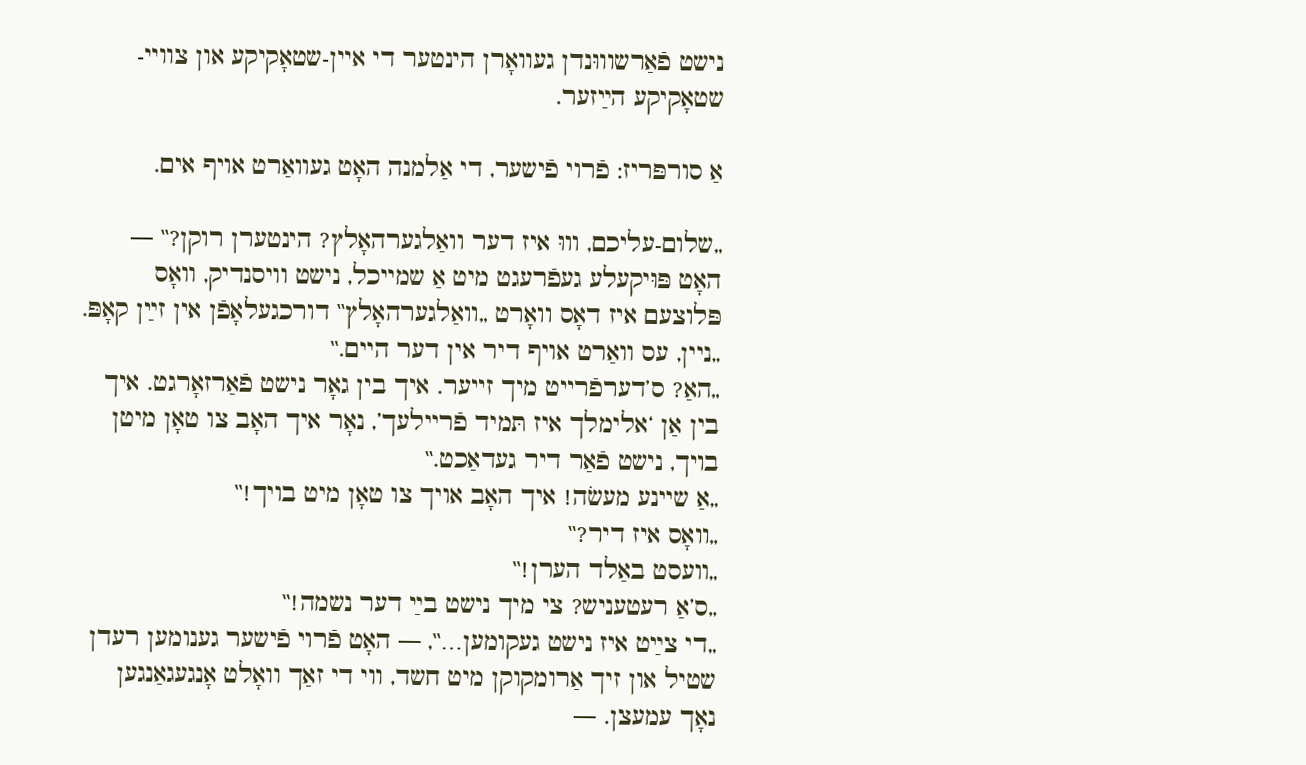נישט פֿאַרשוווּנדן געוואָרן הינטער די איין-שטאָקיקע און צוויי-שטאָקיקע הײַזער.

אַ סורפּריז: פֿרוי פֿישער, די אַלמנה האָט געוואַרט אויף אים.

„שלום-עליכם, וווּ איז דער וואַלגערהאָלץ? הינטערן רוקן?‟ — האָט פּוּיקעלע געפֿרעגט מיט אַ שמייכל, נישט וויסנדיק, וואָס פּלוצעם איז דאָס וואָרט „וואַלגערהאָלץ‟ דורכגעלאָפֿן אין זײַן קאָפּ.
„ניין, עס וואַרט אויף דיר אין דער היים.‟
„האַ? ס’דערפֿרייט מיך זייער. איך בין גאָר נישט פֿאַרזאָרגט. איך בין אַן ‘אלימלך איז תּמיד פֿריילעך’, נאָר איך האָב צו טאָן מיטן בויך, נישט פֿאַר דיר געדאַכט.‟
„אַ שיינע מעשׂה! איך האָב אויך צו טאָן מיט בויך!‟
„וואָס איז דיר?‟
„וועסט באַלד הערן!‟
„ס’אַ רעטעניש? צי מיך נישט בײַ דער נשמה!‟
„די צײַט איז נישט געקומען…‟, — האָט פֿרוי פֿישער גענומען רעדן שטיל און זיך אַרומקוקן מיט חשד, ווי די זאַך וואָלט אָנגעגאַנגען נאָך עמעצן. —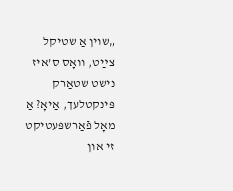„שוין אַ שטיקל צײַט, וואָס ס’איז נישט שטאַרק פּינקטלעך, אַיאָ? אַ מאָל פֿאַרשפּעטיקט זי און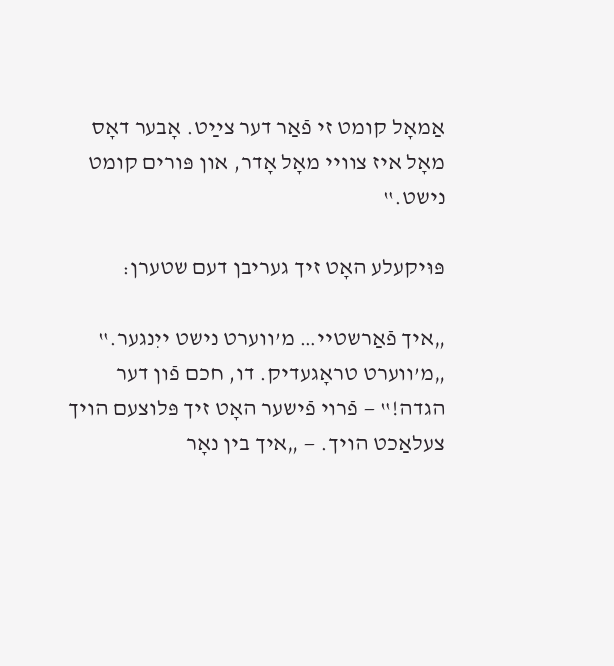אַמאָל קומט זי פֿאַר דער צײַט. אָבער דאָס מאָל איז צוויי מאָל אָדר, און פּורים קומט נישט.‟

פּוּיקעלע האָט זיך געריבן דעם שטערן:

„איך פֿאַרשטיי… מ’ווערט נישט ייִנגער.‟
„מ’ווערט טראָגעדיק. דו, חכם פֿון דער הגדה!‟ — פֿרוי פֿישער האָט זיך פּלוצעם הויך צעלאַכט הויך. — „איך בין נאָר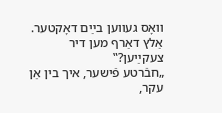וואָס געווען בײַם דאָקטער. אַלץ דאַרף מען דיר צעקײַען?‟
„חבֿרטע פֿישער, איך בין אַן עקר,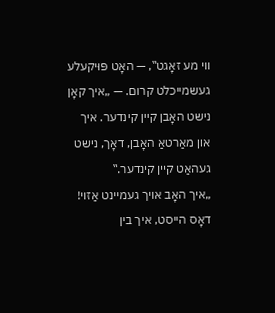ווי מע זאָגט‟, — האָט פּוּיקעלע געשמייכלט קרום. — „איך קאָן נישט האָבן קיין קינדער. איך און מאַרטאַ האָבן, דאָך, נישט געהאַט קיין קינדער.‟
„איך האָב אויך געמיינט אַזוי! דאָס הייסט, איך בין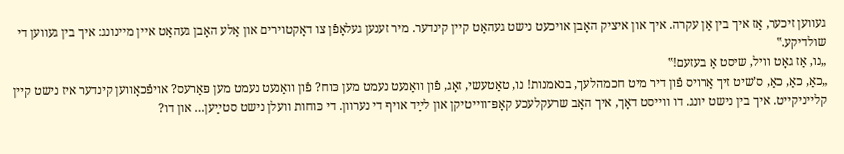געווען זיכער, אַז איך בין אַן עקרה. איך און איציק האָבן אויכעט נישט געהאַט קיין קינדער. מיר זענען געלאָפֿן צו דאָקטוירים און אַלע האָבן געהאַט איין מיינונג: איך בין געווען די שולדיקע.‟
„נו, אַז גאָט וויל, שיסט אַ בעזעם!‟
„כאַ, כאַ, כאַ, ס’שיט זיך אַרויס פֿון דיר מיט חכמהלעך, בנאמנות! נו, טאַטעשי, זאָג, פֿון וואַנעט נעמט מען כּוח? פֿון וואַנעט נעמט מען פּאַרעס? אויפֿכאָווען קינדער איז נישט קיין קלייניקייט. איך בין נישט יונג. דו ווייסט דאָך, איך האָב שרעקלעכע קאָפּ־ווייטיקן און לײַד אויף די נערוון. די כּוחות וועלן נישט סטײַען… און דו?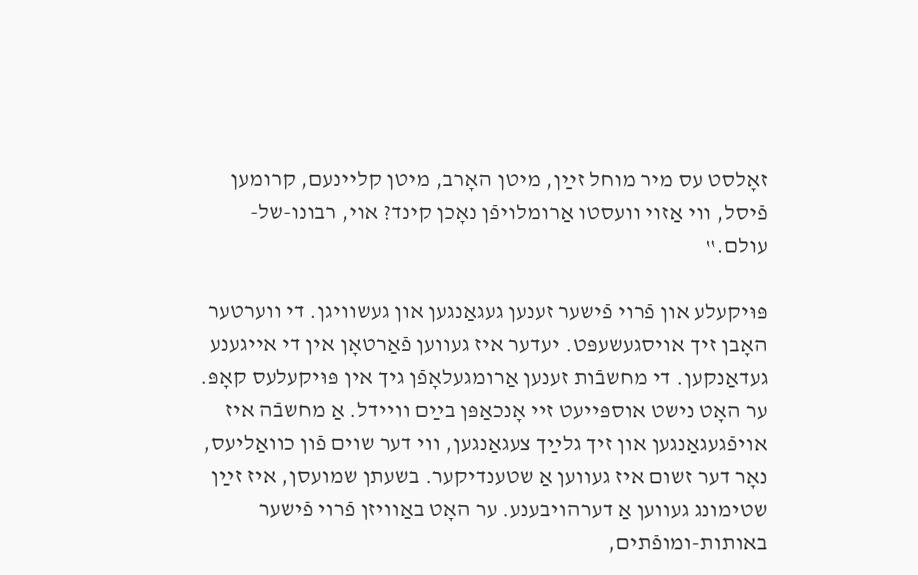זאָלסט עס מיר מוחל זײַן, מיטן האָרב, מיטן קליינעם, קרומען פֿיסל, ווי אַזוי וועסטו אַרומלויפֿן נאָכן קינד? אוי, רבונו-של-עולם.‟

פּוּיקעלע און פֿרוי פֿישער זענען געגאַנגען און געשוויגן. די ווערטער האָבן זיך אויסגעשעפּט. יעדער איז געווען פֿאַרטאָן אין די אייגענע געדאַנקען. די מחשבֿות זענען אַרומגעלאָפֿן גיך אין פּוּיקעלעס קאָפּ. ער האָט נישט אוספּייעט זיי אָנכאַפּן בײַם וויידל. אַ מחשבֿה איז אויפֿגעגאַנגען און זיך גלײַך צעגאַנגען, ווי דער שוים פֿון כוואַליעס, נאָר דער זשום איז געווען אַ שטענדיקער. בשעתן שמועסן, איז זײַן שטימונג געווען אַ דערהויבענע. ער האָט באַוויזן פֿרוי פֿישער באותות-ומופֿתים,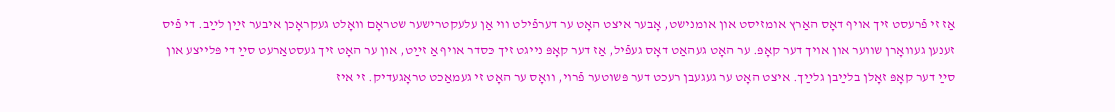אַז זי פֿרעסט זיך אויף דאָס האַרץ אומזיסט און אומנישט, אָבער איצט האָט ער דערפֿילט ווי אַן עלעקטרישער שטראָם וואָלט געקראָכן איבער זײַן לײַב. די פֿיס זענען געוואָרן שווער און אויך דער קאָפּ. ער האָט געהאַט דאָס געפֿיל, אַז דער קאָפּ נייגט זיך כּסדר אויף אַ זײַט, און ער האָט זיך געסטאַרעט סײַ די פּלייצע און סײַ דער קאָפּ זאָלן בלײַבן גלײַך. איצט האָט ער געגעבן רעכט דער פּשוטער פֿרוי, וואָס ער האָט זי געמאַכט טראָגעדיק. זי איז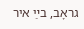גראָב, בײַ איר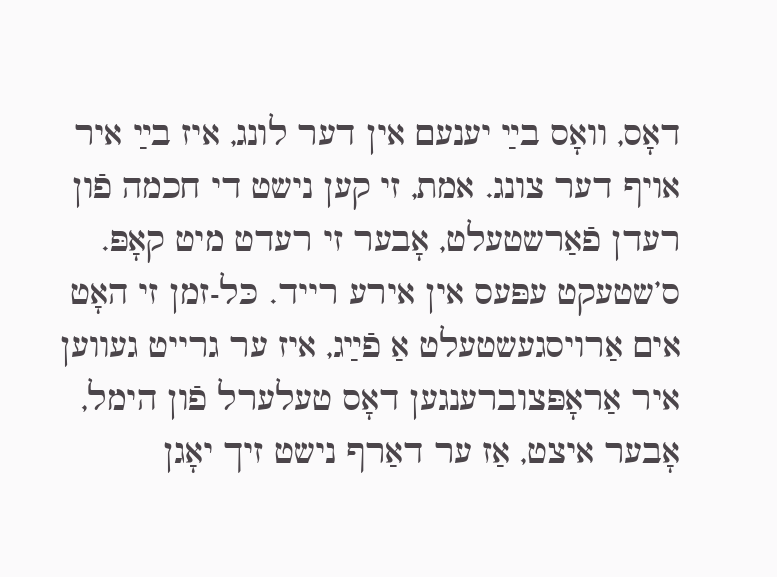דאָס, וואָס בײַ יענעם אין דער לונג, איז בײַ איר אויף דער צונג. אמת, זי קען נישט די חכמה פֿון רעדן פֿאַרשטעלט, אָבער זי רעדט מיט קאָפּ. ס’שטעקט עפּעס אין אירע רייד. כּל-זמן זי האָט אים אַרויסגעשטעלט אַ פֿײַג, איז ער גרייט געווען איר אַראָפּצוברענגען דאָס טעלערל פֿון הימל, אָבער איצט, אַז ער דאַרף נישט זיך יאָגן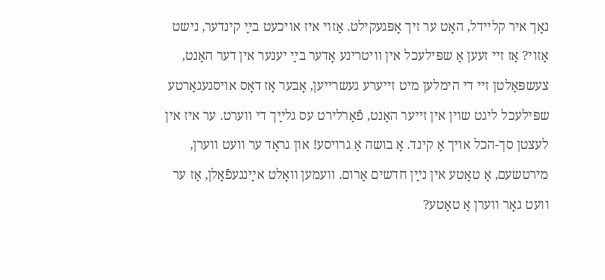נאָך איר קליידל, האָט ער זיך אָפּגעקילט. אַזוי איז אויכעט בײַ קינדער, נישט אַזוי? אַז זיי זעען אַ שפּילעכל אין וויטרינע אָדער בײַ יענער אין דער האַנט, צעשפּאַלטן זיי די הימלען מיט זייערע געשרייען, אָבער אַז דאָס אויסגעגאַרטע שפּילעכל ליגט שוין אין זייער האַנט, פֿאַרלירט עס גלײַך די ווערט. ער איז אין לעצטן סך-הכל אויך אַ קינד. אַ בושה אַ גרויסע! און גראָד ער וועט ווערן, מירטשעם, אַ טאַטע אין נײַן חדשים אַרום. וועמען וואָלט אײַנגעפֿאַלן, אַז ער וועט גאָר ווערן אַ טאַטע?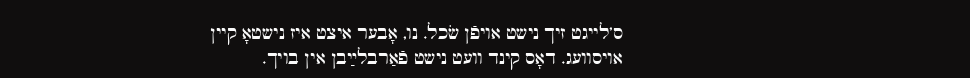ס’לייגט זיך נישט אויפֿן שׂכל. נו, אָבער איצט איז נישטאָ קיין אויסוועג. דאָס קינד וועט נישט פֿאַרבלײַבן אין בויך.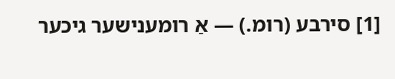[1] סירבע (רומ.) — אַ רומענישער גיכער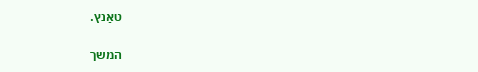טאַנץ.

המשך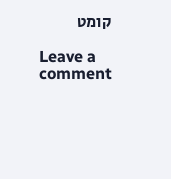קומט

Leave a comment